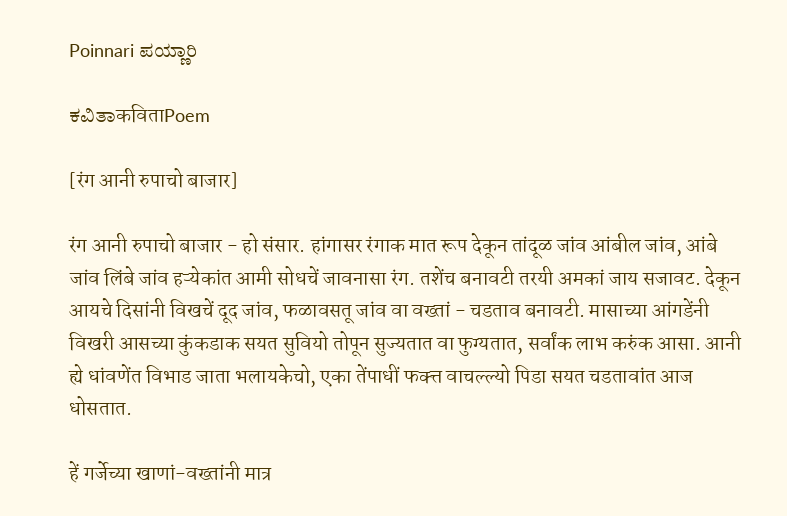Poinnari ಪಯ್ಣಾರಿ

ಕವಿತಾकविताPoem

[रंग आनी रुपाचो बाजार]

रंग आनी रुपाचो बाजार - हो संसार. हांगासर रंगाक मात रूप देकून तांदूळ जांव आंबील जांव, आंबे जांव लिंबे जांव हऱ्येकांत आमी सोधचें जावनासा रंग. तशेंच बनावटी तर‌यी अमकां जाय सजावट. देकून आयचे दिसांनी विखचें दूद जांव, फळावसतू जांव वा वख्तां - चडताव बनावटी. मासाच्या आंगडेंनी विखरी आसच्या कुंकडाक सयत सुवियो तोपून सुज्यतात वा फुग्यतात, सर्वांक लाभ करुंक आसा. आनी ह्ये धांवणेंत विभाड जाता भलायकेचो, एका तेंपाधीं फक्त्त वाच‌ल्ल्यो पिडा सयत चडतावांत आज धोसतात.

हें गर्जेच्या खाणां-वख्तांनी मात्र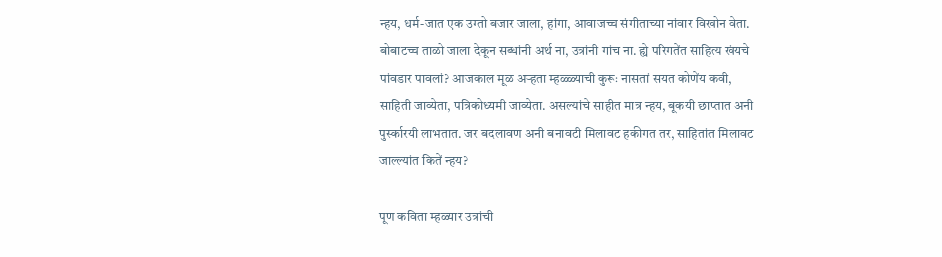न्हय, धर्म-जात एक उग्तो बजार जाला, हांगा, आवाज‌च्च संगीताच्या नांवार विखोन वेता. बोबाट‌च्च ताळो जाला देकून सब्धांनी अर्थ ना, उत्रांनी गांच ना. ह्ये परिगतेंत साहित्य खंयचे पांवडार पावलां? आज‌काल मूळ अऱ्हता म्हळ्ळ्याची कुरूः नासतां सयत कोणेंय कवी, साहिती जाव्येता, पत्रिकोध्यमी जाव्येता. असल्यांचे साहीत मात्र न्हय, बूक‌यी छाप्तात अनी पुर्स्कार‌यी लाभतात. जर बदलावण अनी बनावटी मिलावट हकीगत तर, साहितांत मिलावट जाल्ल्यांत कितें न्हय?

पूण कविता म्हळ्यार उत्रांची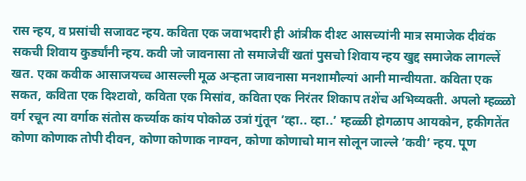रास न्हय, व प्रसांची सजावट न्हय. कविता एक जवाभदारी ही आंत्रीक दीश्ट आसच्यांनी मात्र समाजेक दीवंक सकची शिवाय कुर्ड्यांनी न्हय. कवी जो जावनासा तो समाजेचीं खतां पुसचो शिवाय न्हय खुद्द समाजेक लाग‌ल्लें खत. एका कवीक आसाजय‌च्च आस‌ल्ली मूळ अऱ्हता जावनासा मनशामौल्यां आनी मान्वीयता. कविता एक सकत, कविता एक दिश्टावो, कविता एक मिसांव, कविता एक निरंतर शिकाप तशेंच अभिव्यक्ती. अपलो म्हळ्ळो वर्ग रचून त्या वर्गाक संतोस कर्च्याक कांय पोकोळ उत्रां गुंतून ’व्हा.. व्हा..’ म्हळ्ळी होगळाप आयकोन, हकीगतेंत कोणा कोणाक तोपी दीवन, कोणा कोणाक नाग्वन, कोणा कोणाचो मान सोलून जाल्ले ’कवी’ न्हय. पूण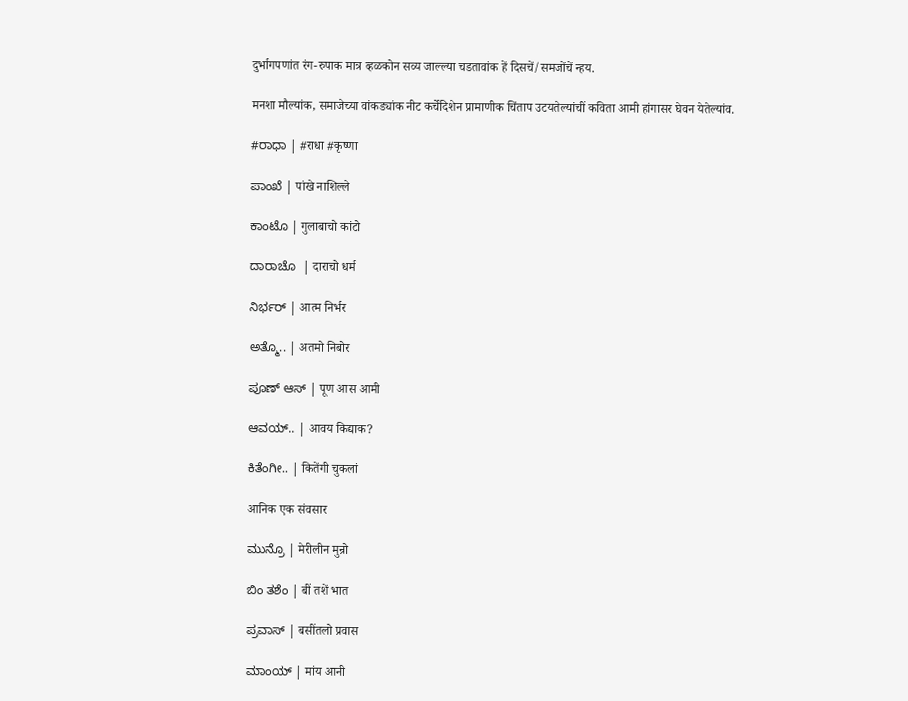दुर्भाग‌पणांत रंग-रुपाक मात्र व्हळकोन सव्य जाल्ल्या चडतावांक हें दिसचें/समजोंचें न्हय.

मनशा मौल्यांक, समाजेच्या वांकड्यांक नीट कर्चेदिशेन प्रामाणीक चिंताप उटयतेल्यांचीं कविता आमी हांगासर घेवन येतेल्यांव.

#ರಾಧಾ | #राधा #कृष्णा

ಪಾಂಖೆ | पांखे नाशिल्ले

ಕಾಂಟೊ | गुलाबाचो कांटो

ದಾರಾಚೊ  | दाराचो धर्म

ನಿರ್ಭರ್ | आत्म निर्भर

ಅತ್ಮೊ.. | अतमो निबोर

ಪೂಣ್ ಆಸ್ | पूण आस आमी

ಆವಯ್.. | आवय किद्याक?

ಕಿತೆಂಗೀ.. | कितेंगी चुकलां

आनिक एक संवसार

ಮುನ್ರೊ | मेरीलीन मुन्रो

ಬಿಂ ತಶೆಂ | बीं तशें भात

ಪ್ರವಾಸ್ | बसींतलो प्रवास

ಮಾಂಯ್ | मांय आनी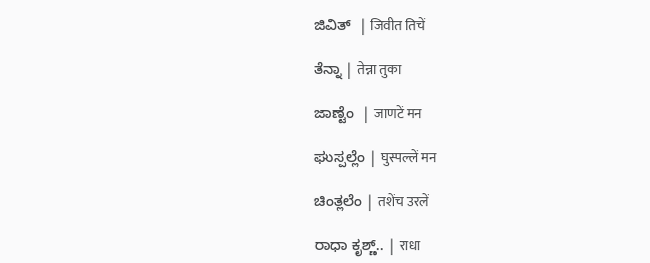ಜಿವಿತ್  | जिवीत तिचें

ತೆನ್ನಾ | तेन्ना तुका

ಜಾಣ್ಟೆಂ  | जाणटें मन

ಘುಸ್ಪಲ್ಲೆಂ | घुस्पल्लें मन

ಚಿಂತ್ಲಲೆಂ | तशेंच उरलें

ರಾಧಾ ಕೃಶ್ಣ್.. | राधा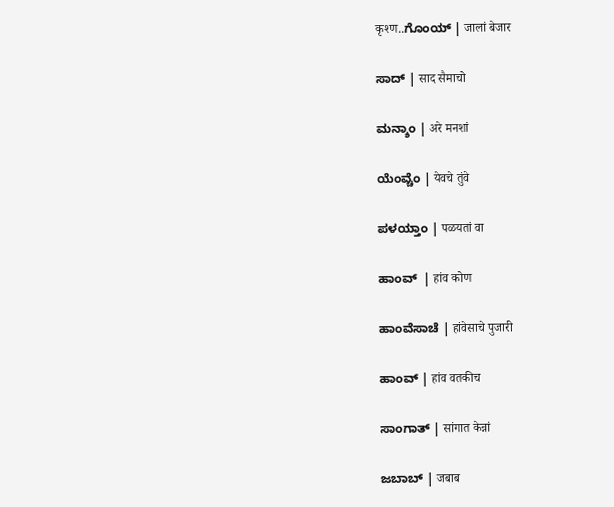कृश्ण..ಗೊಂಯ್ | जालां बेजार

ಸಾದ್ | साद सैमाचो

ಮನ್ಶಾಂ | अरे मनशां

ಯೆಂವ್ಚೆಂ | येवचे तुंवे

ಪಳಯ್ತಾಂ | पळयतां वा

ಹಾಂವ್  | हांव कोण

ಹಾಂವೆಸಾಚೆ | हांवेसाचे पुजारी

ಹಾಂವ್ | हांव वतकीच

ಸಾಂಗಾತ್ | सांगात केन्नां

ಜಬಾಬ್ | जबाब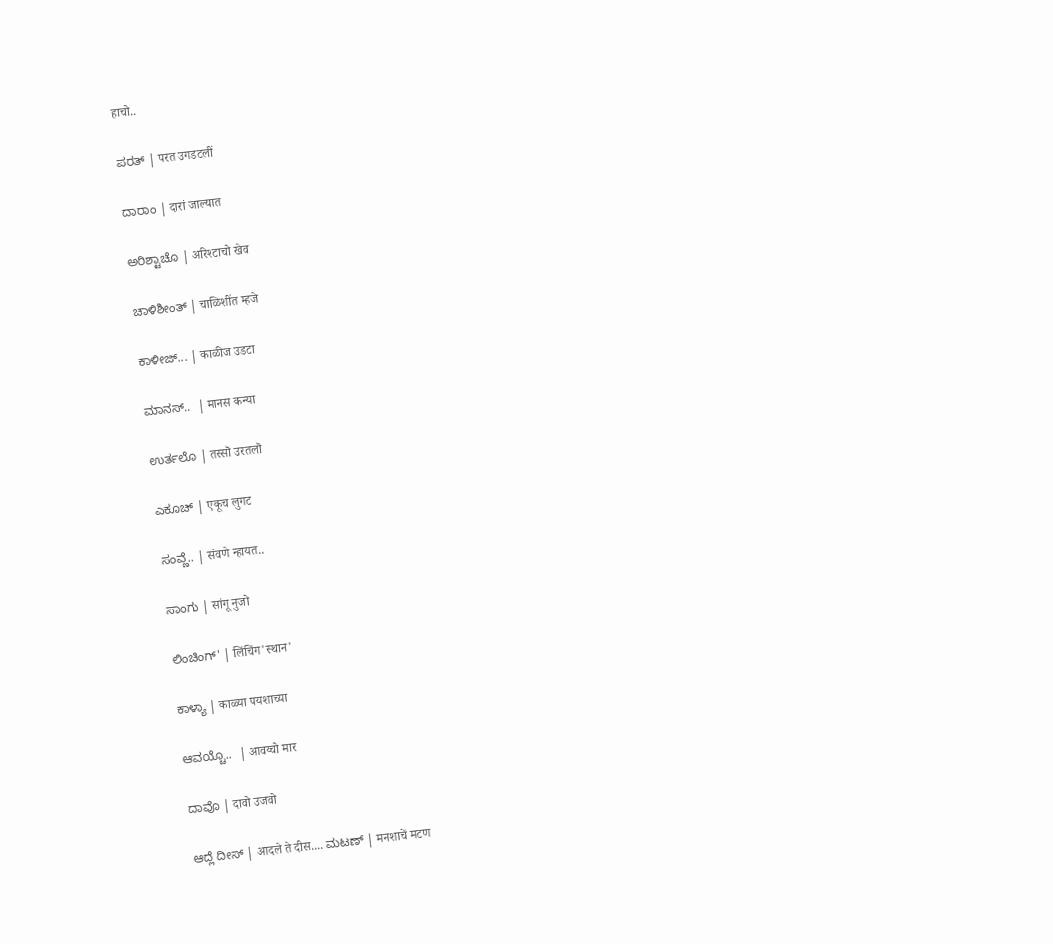हाचो..

ಪರತ್ | परत उगडटलीं

ದಾರಾಂ | दारां जाल्यात

ಅರಿಶ್ಟಾಚೊ | अरिश्टाचो खेव

ಚಾಳಿಶೀಂತ್ | चाळिशींत म्हजे

ಕಾಳೀಜ್... | काळीज उडटा

ಮಾನಸ್..  | मानस कन्या

ಉರ್ತಲೊ | तस्सॊ उरतलॊ

ಎಕೂಚ್ | एकूच लुगट

ಸಂವ್ಣೆ.. | संवणे न्हायत..

ಸಾಂಗು | सांगू नुजो

ಲಿಂಚಿಂಗ್' | लिंचिंग'स्थान'

ಕಾಳ್ಯಾ | काळ्या पयशाच्या

ಆವಯ್ಚೊ..  | आवय्चो मार

ದಾವೊ | दावो उजवो

ಆದ್ಲೆ ದೀಸ್ | आदले ते दीस.... ಮಟಣ್ | मनशाचें मटण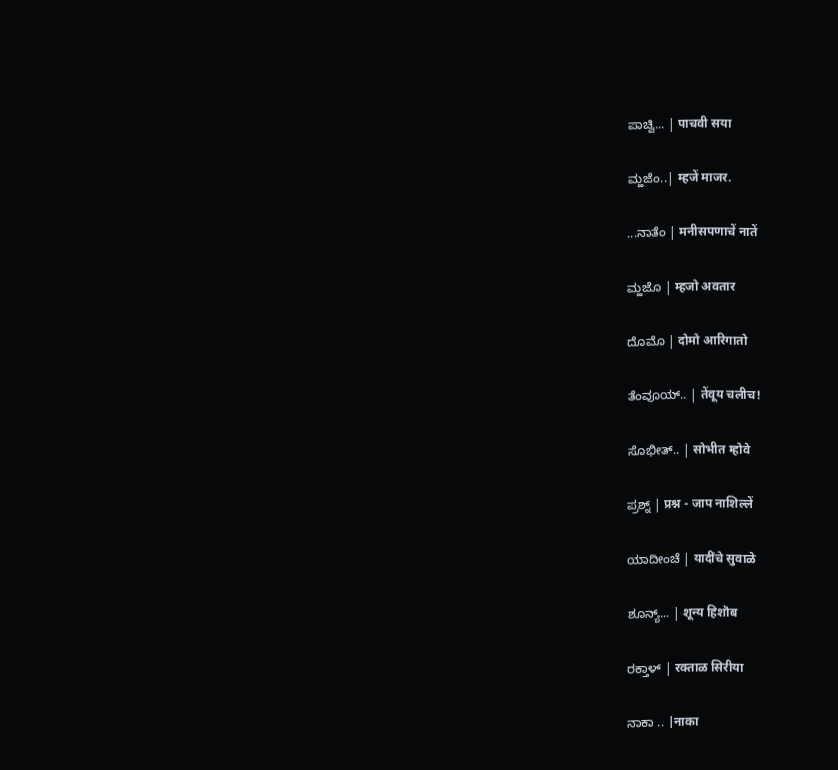ಪಾಚ್ವಿ... | पाचवी सया

ಮ್ಹಜೆಂ..| म्हजें माजर.

...ನಾತೆಂ | मनीसपणाचें नातें

ಮ್ಹಜೊ | म्हजो अवतार

ದೊಮೊ | दोमो आरिगातो

ತೆಂವೂಯ್.. | तेंवूय चलीच!

ಸೊಭೀತ್.. | सोभीत म्होवे

ಪ್ರಶ್ನ್ | प्रश्न - जाप नाशिल्लें

ಯಾದೀಂಚೆ | यादींचे सुवाळे

ಶೂನ್ಯ್... | शून्य हिशॊब

ರಕ್ತಾಳ್ | रक्ताळ सिरीया

ನಾಕಾ .. |नाका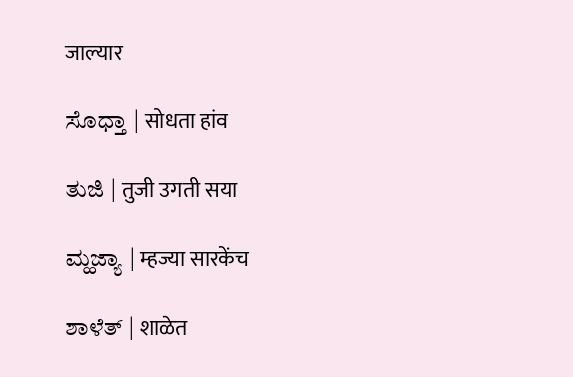जाल्यार

ಸೊಧ್ತಾ | सोधता हांव

ತುಜಿ | तुजी उगती सया

ಮ್ಹಜ್ಯಾ | म्हज्या सारकेंच

ಶಾಳೆತ್ | शाळेत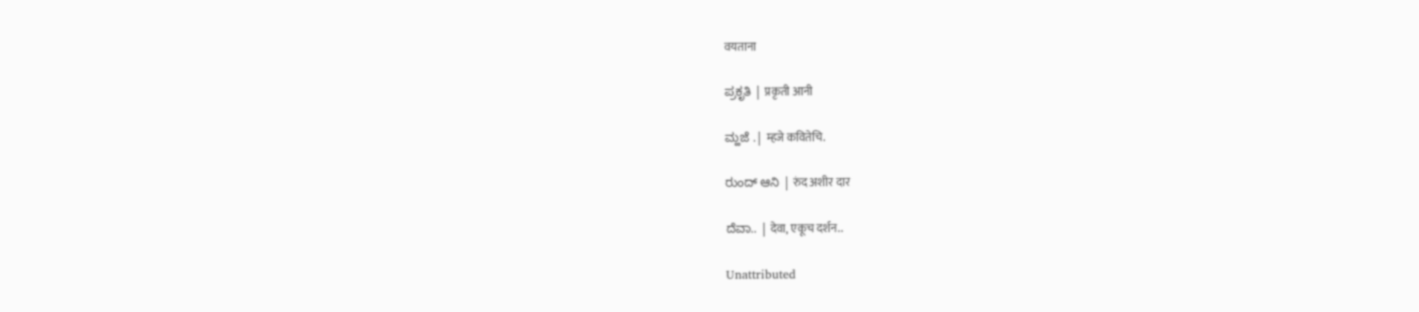वयताना

ಪ್ರಕೃತಿ | प्रकृती आनी

ಮ್ಹಜೆ .| म्हजे कवितेचि.

ರುಂದ್ ಆನಿ | रुंद अशीर दार

ದೆವಾ.. | देवा, एकूच दर्शन..

Unattributed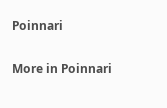Poinnari

More in Poinnari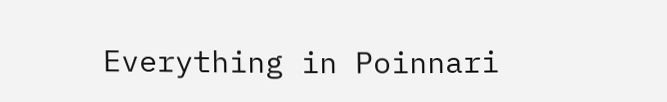Everything in Poinnari